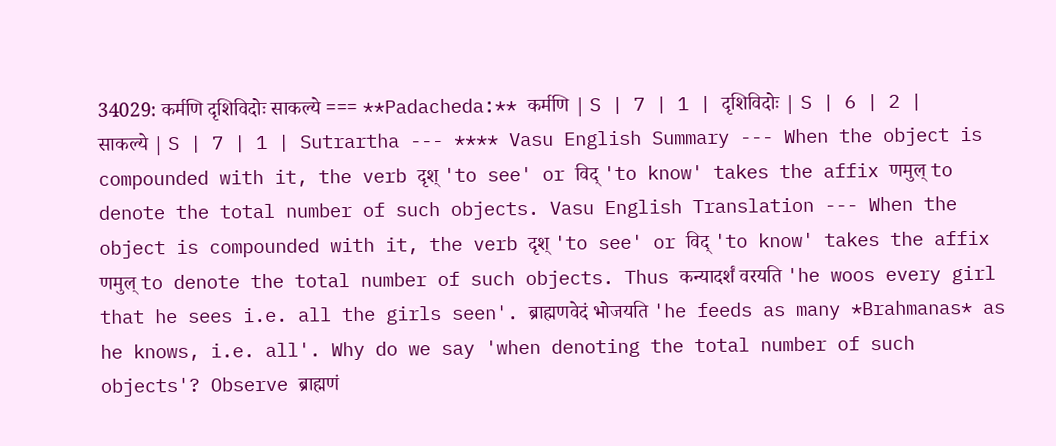34029: कर्मणि दृशिविदोः साकल्ये === **Padacheda:** कर्मणि | S | 7 | 1 | दृशिविदोः | S | 6 | 2 | साकल्ये | S | 7 | 1 | Sutrartha --- **** Vasu English Summary --- When the object is compounded with it, the verb दृश् 'to see' or विद् 'to know' takes the affix णमुल् to denote the total number of such objects. Vasu English Translation --- When the object is compounded with it, the verb दृश् 'to see' or विद् 'to know' takes the affix णमुल् to denote the total number of such objects. Thus कन्यादर्शं वरयति 'he woos every girl that he sees i.e. all the girls seen'. ब्राह्मणवेदं भोजयति 'he feeds as many *Brahmanas* as he knows, i.e. all'. Why do we say 'when denoting the total number of such objects'? Observe ब्राह्मणं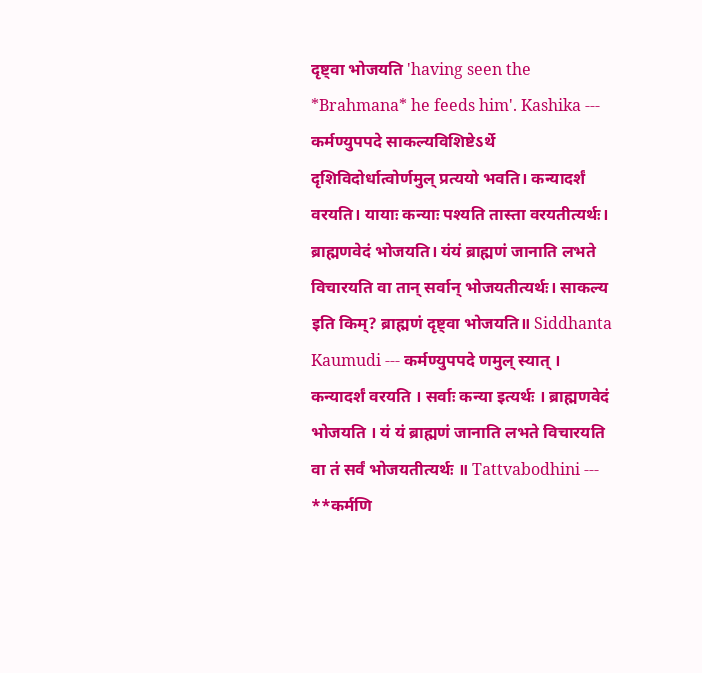दृष्ट्वा भोजयति 'having seen the *Brahmana* he feeds him'. Kashika --- कर्मण्युपपदे साकल्यविशिष्टेऽर्थे दृशिविदोर्धात्वोर्णमुल् प्रत्ययो भवति। कन्यादर्शं वरयति। यायाः कन्याः पश्यति तास्ता वरयतीत्यर्थः। ब्राह्मणवेदं भोजयति। यंयं ब्राह्मणं जानाति लभते विचारयति वा तान् सर्वान् भोजयतीत्यर्थः। साकल्य इति किम्? ब्राह्मणं दृष्ट्वा भोजयति॥ Siddhanta Kaumudi --- कर्मण्युपपदे णमुल् स्यात् । कन्यादर्शं वरयति । सर्वाः कन्या इत्यर्थः । ब्राह्मणवेदं भोजयति । यं यं ब्राह्मणं जानाति लभते विचारयति वा तं सर्वं भोजयतीत्यर्थः ॥ Tattvabodhini --- **कर्मणि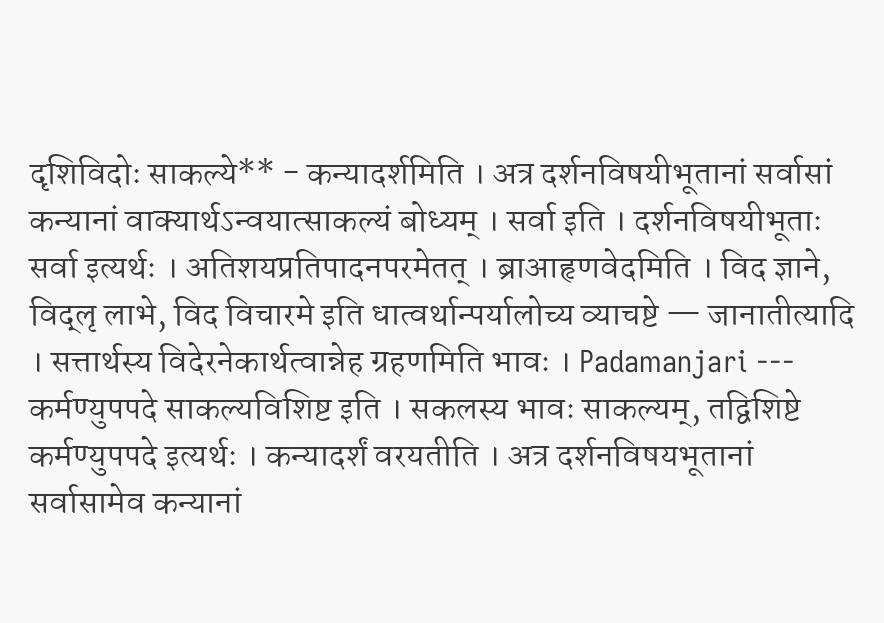दृशिविदोः साकल्ये** - कन्यादर्शमिति । अत्र दर्शनविषयीभूतानां सर्वासां कन्यानां वाक्यार्थऽन्वयात्साकल्यं बोध्यम् । सर्वा इति । दर्शनविषयीभूताः सर्वा इत्यर्थः । अतिशयप्रतिपादनपरमेतत् । ब्राआहृणवेदमिति । विद ज्ञाने, विद्लृ लाभे, विद विचारमे इति धात्वर्थान्पर्यालोच्य व्याचष्टे — जानातीत्यादि । सत्तार्थस्य विदेरनेकार्थत्वान्नेह ग्रहणमिति भावः । Padamanjari --- कर्मण्युपपदे साकल्यविशिष्ट इति । सकलस्य भावः साकल्यम्, तद्विशिष्टे कर्मण्युपपदे इत्यर्थः । कन्यादर्शं वरयतीति । अत्र दर्शनविषयभूतानां सर्वासामेव कन्यानां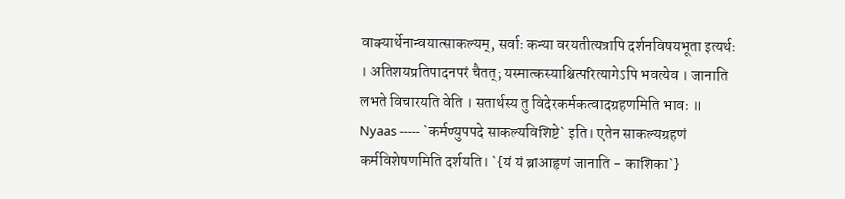वाक्यार्थेनान्वयात्साकल्यम्, सर्वाः कन्या वरयतीत्यत्रापि दर्शनविषयभूता इत्यर्थः । अतिशयप्रतिपादनपरं चैतत्; यस्मात्कस्याश्चित्परित्यागेऽपि भवत्येव । जानाति लभते विचारयति वेति । सतार्थस्य तु विदेरकर्मकत्वादग्रहणमिति भावः ॥ Nyaas ----- `कर्मण्युपपदे साकल्यविशिष्टे` इति। एतेन साकल्यग्रहणं कर्मविशेषणमिति दर्शयति। `{यं यं ब्राआहृणं जानाति - काशिका`}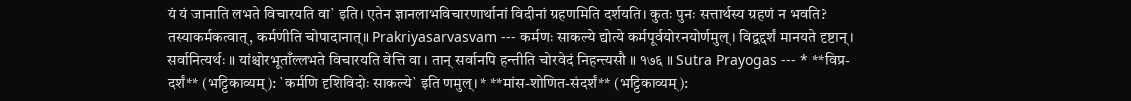यं यं जानाति लभते विचारयति वा` इति। एतेन ज्ञानलाभविचारणार्थानां विदीनां ग्रहणमिति दर्शयति। कुतः पुनः सत्तार्थस्य ग्रहणं न भवति? तस्याकर्मकत्वात्, कर्मणीति चोपादानात्॥ Prakriyasarvasvam --- कर्मणः साकल्ये द्योत्ये कर्मपूर्वयोरनयोर्णमुल् । विद्वद्दर्शं मानयते दृष्टान् । सर्वानित्यर्थः ॥ यांश्चोरभूताँल्लभते विचारयति वेत्ति वा । तान् सर्वानपि हन्तीति चोरवेदं निहन्त्यसौ ॥ १७६ ॥ Sutra Prayogas --- * **विप्र-दर्शं** (भट्टिकाव्यम्): `कर्मणि दृशिविदोः साकल्ये` इति णमुल्। * **मांस-शोणित-संदर्शं** (भट्टिकाव्यम्):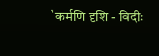`कर्मणि दृशि - विदीः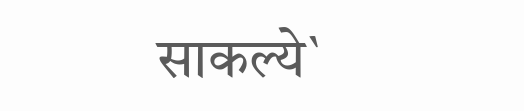साकल्ये`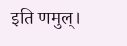इति णमुल्।